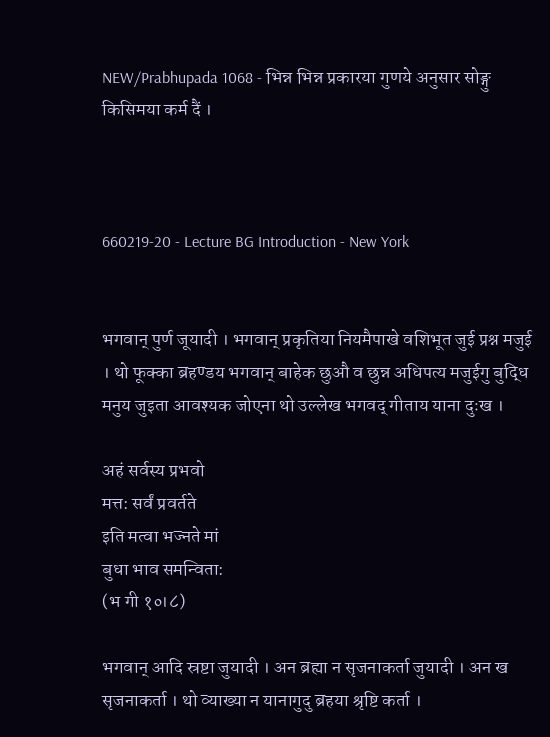NEW/Prabhupada 1068 - भिन्न भिन्न प्रकारया गुणये अनुसार सोङ्गु किसिमया कर्म दैं ।



660219-20 - Lecture BG Introduction - New York


भगवान् पुर्ण जूयादी । भगवान् प्रकृतिया नियमैपाखे वशिभूत जुई प्रश्न मजुई । थो फूक्का ब्रहण्डय भगवान् बाहेक छुऔ व छुन्न अधिपत्य मजुईगु बुद्धि मनुय जुइता आवश्यक जोएना थो उल्लेख भगवद् गीताय याना दुःख ।

अहं सर्वस्य प्रभवो
मत्त: सर्वं प्रवर्तते
इति मत्वा भज्नते मां
बुधा भाव समन्विता:
(भ गी १०।८)

भगवान् आदि स्रष्टा जुयादी । अन ब्रह्या न सृजनाकर्ता जुयादी । अन ख सृजनाकर्ता । थो व्याख्या न यानागुदु ब्रहया श्रृष्टि कर्ता ।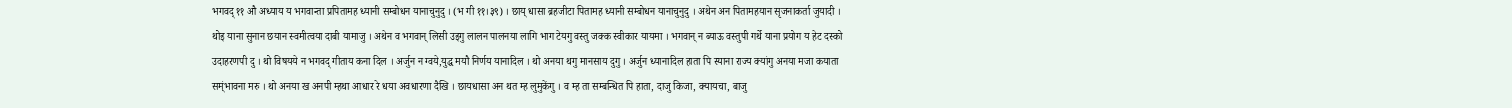भगवद् ११ औ अध्याय य भगवान्ता प्रपितामह ध्यानी सम्बोधन यानाचुनुदु । (भ गी ११।३९) । छाय् धासा ब्रहजीटा पितामह ध्यानी सम्बोधन यानाचुनुदु । अथेन अन पितामहयान सृजनाकर्ता जुयादी । थोइ याना सुनान छयान स्वमीत्वया दाबी यामाजु । अथेन व भगवान् लिसी उइगु लालन पालनया लागि भाग टेयगु वस्तु जक्क स्वीकार यायमा । भगवान् न ब्याऊ वस्तुपी गर्थे याना प्रयोग य हेट दस्को उदाहरणपी दु । थो विषयये न भगवद् गीताय कना दिल । अर्जुन न ग्वये,युद्ध मयौ निर्णय यानादिल । थो अनया थगु मानसाय दुगु । अर्जुन ध्यानादिल हाता पि स्याना राज्य क्यांगु अनया मजा कयाता सम्ंभावना मरु । थो अनया ख अनपी म्हथा आधार रे धया अवधारणा दैखि । छायधासा अन थत म्ह लुमुकेंगु । व म्ह ता सम्बन्धित पि हाता, दाजु किजा, क्यायचा, बाजु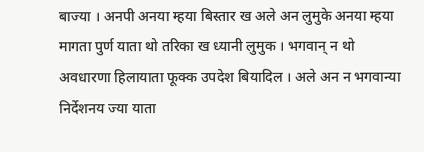बाज्या । अनपी अनया म्हया बिस्तार ख अले अन लुमुके अनया म्हया मागता पुर्ण याता थो तरिका ख ध्यानी लुमुक । भगवान् न थो अवधारणा हिलायाता फूक्क उपदेश बियादिल । अले अन न भगवान्या निर्देशनय ज्या याता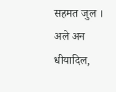सहमत जुल । अले अन धीयादिल,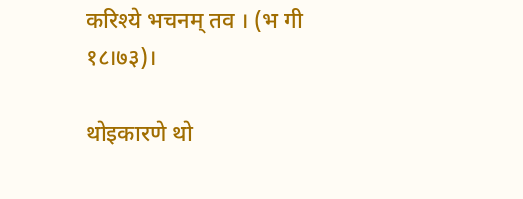करिश्ये भचनम् तव । (भ गी १८।७३)।

थोइकारणे थो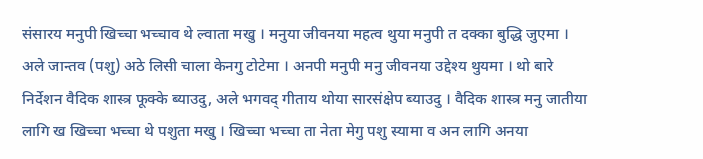संसारय मनुपी खिच्चा भच्चाव थे ल्वाता मखु । मनुया जीवनया महत्व थुया मनुपी त दक्का बुद्धि जुएमा । अले जान्तव (पशु) अठे लिसी चाला केनगु टोटेमा । अनपी मनुपी मनु जीवनया उद्देश्य थुयमा । थो बारे निर्देशन वैदिक शास्त्र फूक्के ब्याउदु, अले भगवद् गीताय थोया सारसंक्षेप ब्याउदु । वैदिक शास्त्र मनु जातीया लागि ख खिच्चा भच्चा थे पशुता मखु । खिच्चा भच्चा ता नेता मेगु पशु स्यामा व अन लागि अनया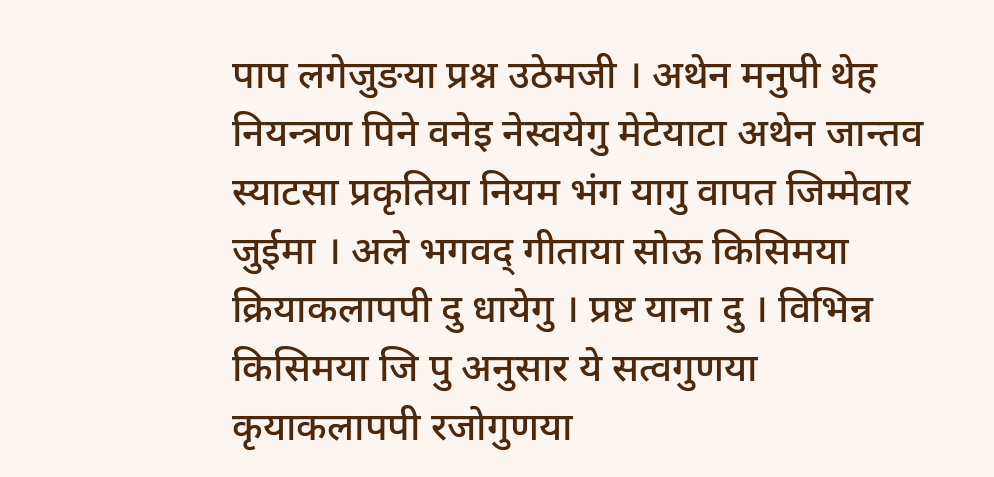पाप लगेजुङया प्रश्न उठेमजी । अथेन मनुपी थेह नियन्त्रण पिने वनेइ नेस्वयेगु मेटेयाटा अथेन जान्तव स्याटसा प्रकृतिया नियम भंग यागु वापत जिम्मेवार जुईमा । अले भगवद् गीताया सोऊ किसिमया क्रियाकलापपी दु धायेगु । प्रष्ट याना दु । विभिन्न किसिमया जि पु अनुसार ये सत्वगुणया कृयाकलापपी रजोगुणया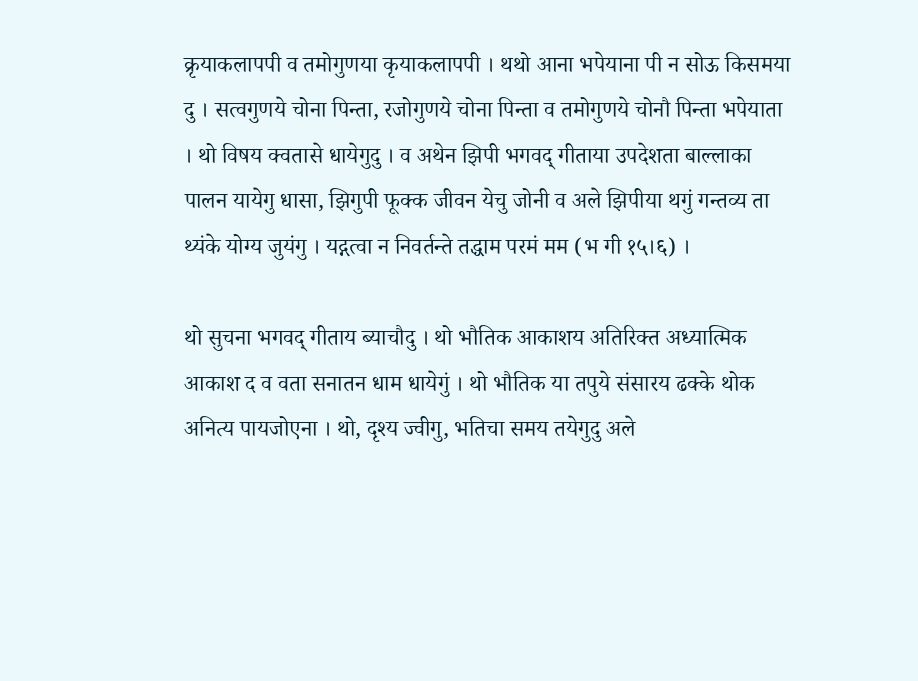क्रृयाकलापपी व तमोगुणया कृयाकलापपी । थथो आना भपेयाना पी न सोऊ किसमया दु । सत्वगुणये चोना पिन्ता, रजोगुणये चोना पिन्ता व तमोगुणये चोनौ पिन्ता भपेयाता । थो विषय क्वतासे धायेगुदु । व अथेन झिपी भगवद् गीताया उपदेशता बाल्लाका पालन यायेगु धासा, झिगुपी फूक्क जीवन येचु जोनी व अले झिपीया थगुं गन्तव्य ता थ्यंके योग्य जुयंगु । यद्गत्वा न निवर्तन्ते तद्धाम परमं मम (भ गी १५।६) ।

थो सुचना भगवद् गीताय ब्याचौदु । थो भौतिक आकाशय अतिरिक्त अध्यात्मिक आकाश द व वता सनातन धाम धायेगुं । थो भौतिक या तपुये संसारय ढक्के थोक अनित्य पायजोएना । थो, दृश्य ज्वीगु, भतिचा समय तयेगुदु अले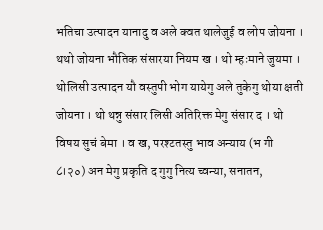भतिचा उत्पादन यानादु व अले क्वत थालेजुई व लोप जोयना । थथो जोयना भौतिक संसारया नियम ख । थो म्हःमाने जुयमा । थोलिसी उत्पादन यौ वस्तुपी भोग यायेगु अले तुकेगु थोया क्षती जोयना । थो थन्नु संसार लिसी अतिरिक्त मेगु संसार द । थो विषय सुचं बेमा । व ख, परश्टतस्तु भाव अन्याय (भ गी ८।२०) अन मेगु प्रकृति द गुगु नित्य च्वन्या, सनातन,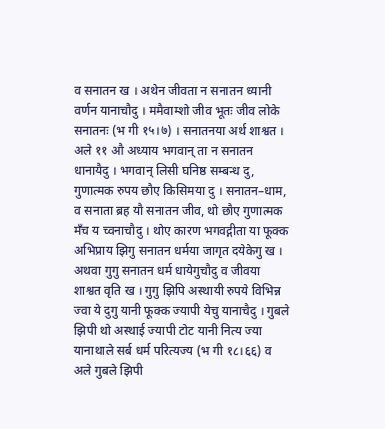व सनातन ख । अथेन जीवता न सनातन ध्यानी वर्णन यानाचौदु । ममैवाम्शो जीव भूतः जीव लोके सनातनः (भ गी १५।७) । सनातनया अर्थ शाश्वत । अले ११ औ अध्याय भगवान् ता न सनातन धानायैदु । भगवान् लिसी घनिष्ठ सम्बन्ध दु, गुणात्मक रुपय छौए किसिमया दु । सनातन–धाम, व सनाता ब्रह यौ सनातन जीव, थो छौए गुणात्मक मँच य च्वनाचौदु । थोए कारण भगवद्गीता या फूक्क अभिप्राय झिगु सनातन धर्मया जागृत दयेकेगु ख । अथवा गुगु सनातन धर्म धायेगुचौदु व जीवया शाश्वत वृति ख । गुगु झिपि अस्थायी रुपये विभिन्न ज्वा ये दुगु यानी फूक्क ज्यापी येचु यानाचैदु । गुबले झिपी थो अस्थाई ज्यापी टोट यानी नित्य ज्या यानाथाले सर्ब धर्म परित्यज्य (भ गी १८।६६) व अले गुबले झिपी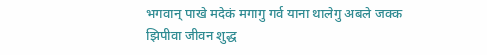भगवान् पाखे मदेकं मगागु गर्व याना थालेगु अबले जक्क झिपीवा जीवन शुद्ध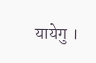यायेगु ।